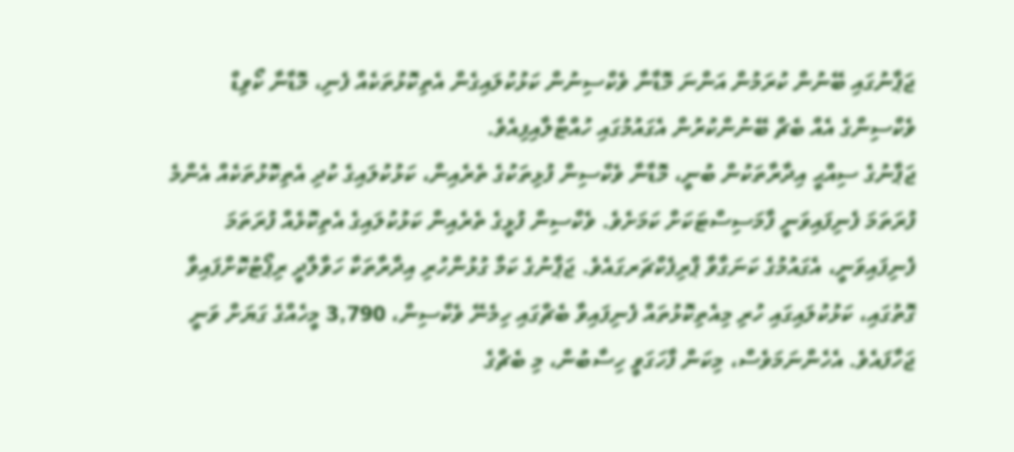ޖަޕާނުގައި ބޭނުން ކުރަމުން އަންނަ މޮޑާނާ ވެކްސިނުން ކަޅުކުލައިގެން އެތިކޮޅުތަކެއް ފެނި، މޮޑާނާ ކޯވިޑް ވެކްސިންގެ އެއް ބެޗް ބޭނުންކުރުން އެގައުމުގައި ހުއްޓާލާއިފިއެވެ.
ޖަޕާނުގެ ސިއްޙީ އިދާރާތަކުން ބުނީ، މޮޑާނާ ވެކްސިން ފުޅިތަކުގެ ތެރެއިން، ކަޅުކުލައިގެ ކުދި އެތިކޮޅުތަކެއް އެންމެ ފުރަތަމަ ފެނިފައިވަނީ ފާމަސިސްޓަކަށް ކަމަށެވެ. ވެކްސިން ފުޅީގެ ތެރެއިން ކަޅުކުލައިގެ އެތިކޮޅެއް ފުރަތަމަ ފެނިފައިވަނީ، އެގައުމުގެ ކަނަގާވާ ޕްރިފެކްޗަރގައެވެ. ޖަޕާނުގެ ކަމާ ގުޅުންހުރި އިދާރާތަކާ ހަވާލާދީ ރިޕޯޓުކޮށްފައިވާ ގޮތުގައި، ކަޅުކުލައިގައި ހުރި މިއެތިކޮޅުތައް ފެނިފައިވާ ބެޗްގައި ހިމެނޭ ވެކްސިން، 3,790 މީހެއްގެ ގަޔަށް ވަނީ ޖަހާފައެވެ. އެހެންނަމަވެސް، މިކަން ފާހަގަވީ ހިސާބުން، މި ބެޗްގެ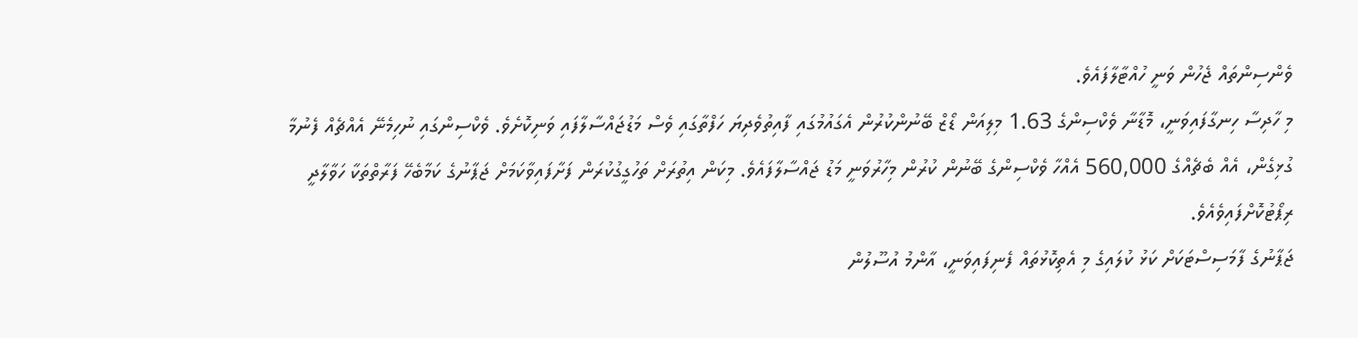ވެންސިންތައް ޖެހުން ވަނީ ހުއްޓާލާފައެވެ.
މި ހާދިސާ ހިނގާފައިވަނީ، މޮޑާނާ ވެކްސިންގެ 1.63 މިލިއަން ޑޯޒް ބޭނުންކުރުން އެގައުމުގައި ފާއިތުވެދިޔަ ހަފްތާގައި ވެސް މަޑުޖައްސާލާފައި ވަނިކޮށެވެ. ވެކްސިންގައި ނުހިމެނޭ އެއްޗެއް ފެނުމާ ގުޅިގެން، އެއް ބެޗެއްގެ 560,000 އެއްހާ ވެކްސިންގެ ބޭނުން ކުރުން މިހާރުވަނީ މަޑު ޖައްސާލާފައެވެ. މިކަން އިތުރަށް ތަހުގީގުކުރަން ފަށާފައިވާކަމަށް ޖަޕާނުގެ ކަމާބެހޭ ފަރާތްތަކާ ހަވާލާދީ ރިޕޯޓުކޮށްފައިވެއެވެ.
ޖަޕާނުގެ ފާމަސިސްޓަކަށް ކަޅު ކުލައިގެ މި އެތިކޮޅުތައް ފެނިފައިވަނީ، އާންމު އުސޫލުން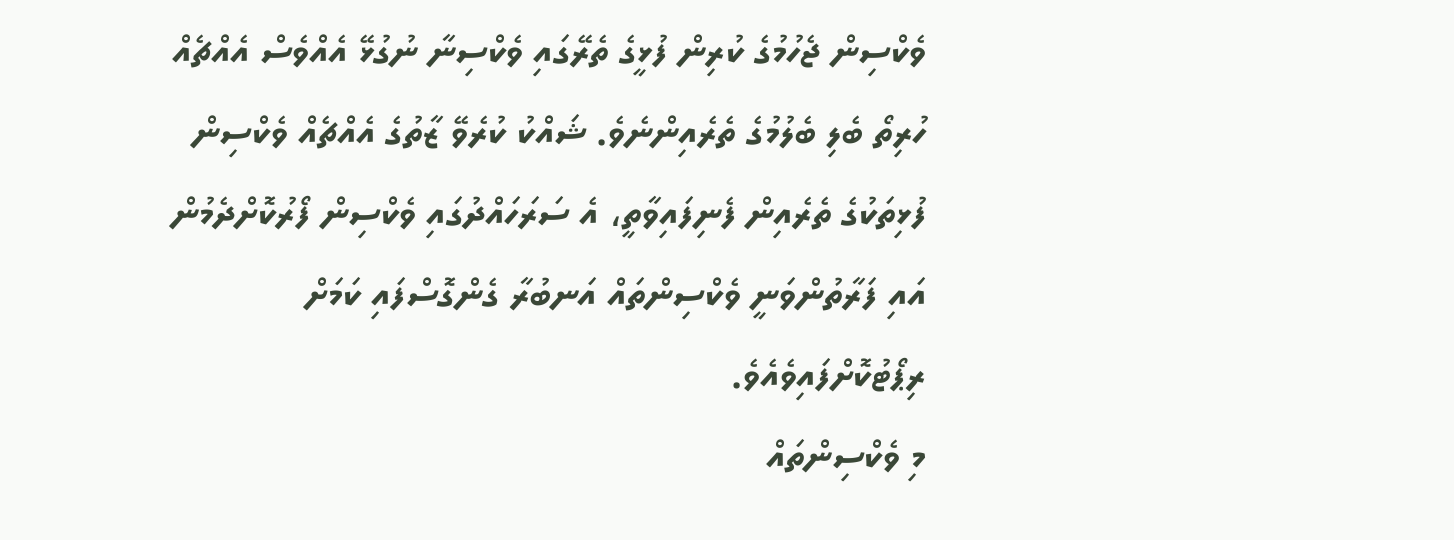ވެކްސިން ޖެހުމުގެ ކުރިން ފުޅީގެ ތެރޭގައި ވެކްސިނާ ނުގުޅޭ އެއްވެސް އެއްޗެއް ހުރިތޯ ބެލި ބެލުމުގެ ތެރެއިންނެވެ. ޝައްކު ކުރެވޭ ޒާތުގެ އެއްޗެއް ވެކްސިން ފުޅިތަކުގެ ތެރެއިން ފެނިފައިވާތީ، އެ ސަރަހައްދުގައި ވެކްސިން ފޯރުކޮށްދެމުން އައި ފަރާތުންވަނީ ވެކްސިންތައް އަނބުރާ ގެންގޮސްފައި ކަމަށް ރިޕޯޓުކޮށްފައިވެއެވެ.
މި ވެކްސިންތައް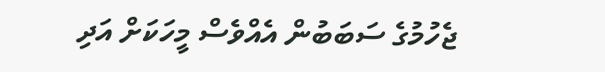ޖެހުމުގެ ސަބަބުން އެއްވެސް މީހަކަށް އަދި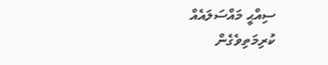ސިއްޙީ މައްސަލައެއް ކުރިމަތިވެގެން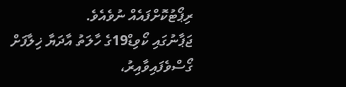ރިޕޯޓުކޮށްފައެއް ނުވެއެވެ.
ޖަޕާނުގައި ކޯވިޑް19ގެ ހާލަތު އާދަޔާ ޚިލާފަށް ގޯސްވެފައިވާއިރު،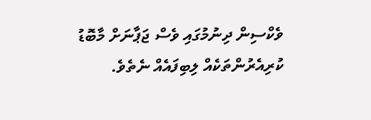ވެކްސިން ދިނުމުގައި ވެސް ޖަޕާނަށް މާބޮޑު ކުރިއެރުންތަކެއް ލިބިފައެއް ނެތެވެ.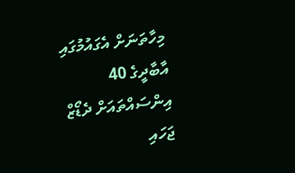މިހާތަނަށް އެގައުމުގައި އާބާދީގެ 40 އިންސައްތައަށް ދެޑޯޒް ޖަހައި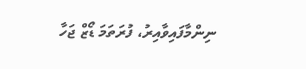ނިންމާފައިވާއިރު، ފުރަތަމަ ޑޯޒް ޖަހާ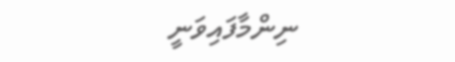ނިންމާފައިވަނީ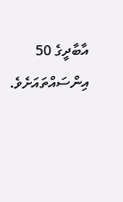އާބާދީގެ 50 އިންސައްތައަށެވެ.